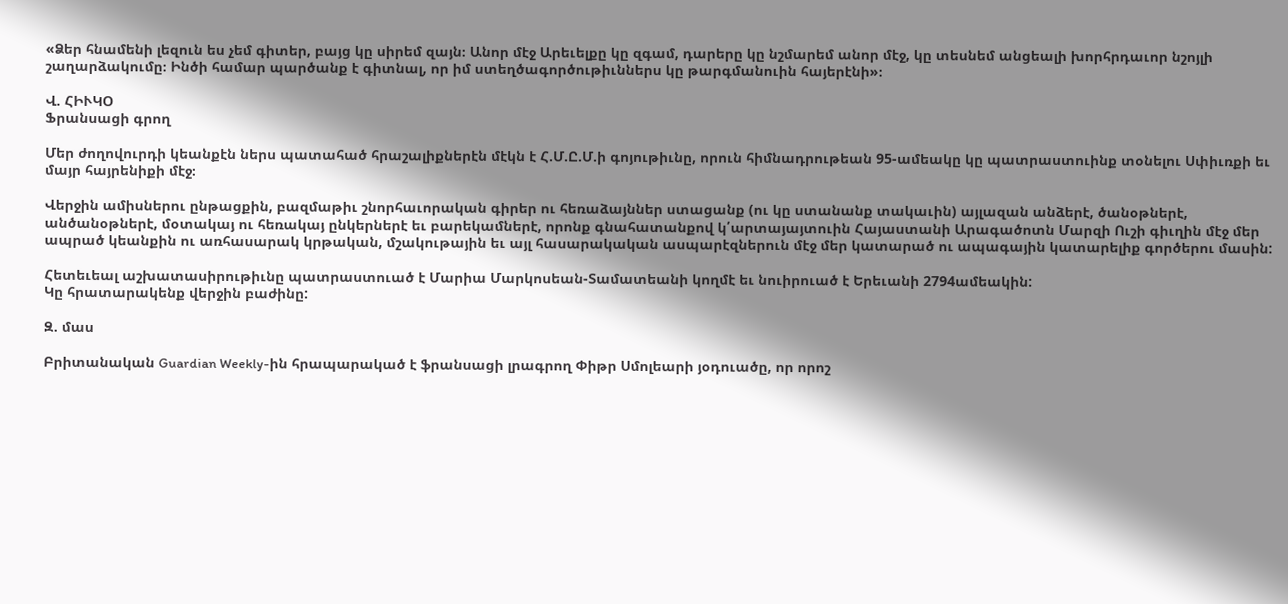«Ձեր հնամենի լեզուն ես չեմ գիտեր, բայց կը սիրեմ զայն։ Անոր մէջ Արեւելքը կը զգամ, դարերը կը նշմարեմ անոր մէջ, կը տեսնեմ անցեալի խորհրդաւոր նշոյլի շաղարձակումը։ Ինծի համար պարծանք է գիտնալ, որ իմ ստեղծագործութիւններս կը թարգմանուին հայերէնի»։

Վ. ՀԻՒԿՕ
Ֆրանսացի գրող

Մեր ժողովուրդի կեանքէն ներս պատահած հրաշալիքներէն մէկն է Հ.Մ.Ը.Մ.ի գոյութիւնը, որուն հիմնադրութեան 95-ամեակը կը պատրաստուինք տօնելու Սփիւռքի եւ մայր հայրենիքի մէջ։

Վերջին ամիսներու ընթացքին, բազմաթիւ շնորհաւորական գիրեր ու հեռաձայններ ստացանք (ու կը ստանանք տակաւին) այլազան անձերէ, ծանօթներէ, անծանօթներէ, մօտակայ ու հեռակայ ընկերներէ եւ բարեկամներէ, որոնք գնահատանքով կ՛արտայայտուին Հայաստանի Արագածոտն Մարզի Ուշի գիւղին մէջ մեր ապրած կեանքին ու առհասարակ կրթական, մշակութային եւ այլ հասարակական ասպարէզներուն մէջ մեր կատարած ու ապագային կատարելիք գործերու մասին:

Հետեւեալ աշխատասիրութիւնը պատրաստուած է Մարիա Մարկոսեան-Տամատեանի կողմէ եւ նուիրուած է Երեւանի 2794ամեակին:
Կը հրատարակենք վերջին բաժինը:

Զ. մաս

Բրիտանական Guardian Weekly-ին հրապարակած է ֆրանսացի լրագրող Փիթր Սմոլեարի յօդուածը, որ որոշ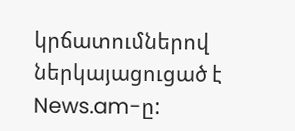կրճատումներով ներկայացուցած է News.am-ը: